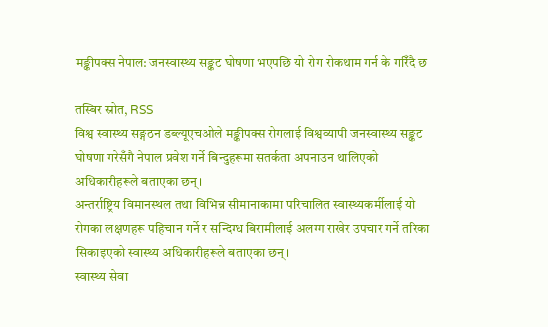मङ्कीपक्स नेपाल: जनस्वास्थ्य सङ्कट घोषणा भएपछि यो रोग रोकथाम गर्न के गरिँदै छ

तस्बिर स्रोत, RSS
विश्व स्वास्थ्य सङ्गठन डब्ल्यूएचओले मङ्कीपक्स रोगलाई विश्वव्यापी जनस्वास्थ्य सङ्कट घोषणा गरेसँगै नेपाल प्रवेश गर्ने बिन्दुहरूमा सतर्कता अपनाउन थालिएको अधिकारीहरूले बताएका छन्।
अन्तर्राष्ट्रिय विमानस्थल तथा विभिन्न सीमानाकामा परिचालित स्वास्थ्यकर्मीलाई यो रोगका लक्षणहरू पहिचान गर्ने र सन्दिग्ध बिरामीलाई अलग्ग राखेर उपचार गर्ने तरिका सिकाइएको स्वास्थ्य अधिकारीहरूले बताएका छन्।
स्वास्थ्य सेवा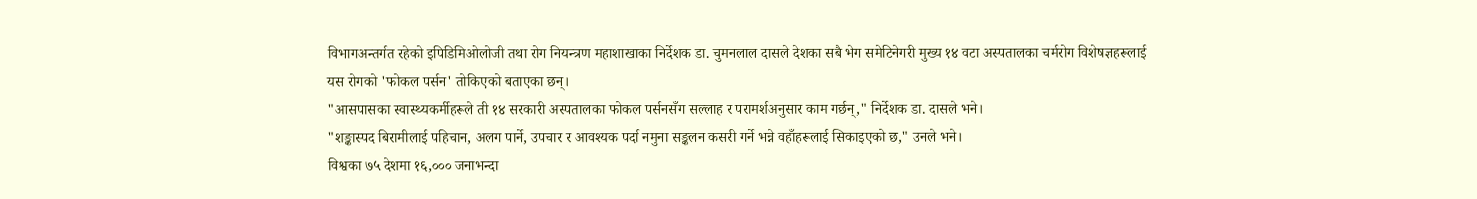विभागअन्तर्गत रहेको इपिडिमिओलोजी तथा रोग नियन्त्रण महाशाखाका निर्देशक डा. चुमनलाल दासले देशका सबै भेग समेटिनेगरी मुख्य १४ वटा अस्पतालका चर्मरोग विशेषज्ञहरूलाई यस रोगको 'फोकल पर्सन' तोकिएको बताएका छन्।
"आसपासका स्वास्थ्यकर्मीहरूले ती १४ सरकारी अस्पतालका फोकल पर्सनसँग सल्लाह र परामर्शअनुसार काम गर्छन्," निर्देशक डा. दासले भने।
"शङ्कास्पद बिरामीलाई पहिचान, अलग पार्ने, उपचार र आवश्यक पर्दा नमुना सङ्कलन कसरी गर्ने भन्ने वहाँहरूलाई सिकाइएको छ," उनले भने।
विश्वका ७५ देशमा १६,००० जनाभन्दा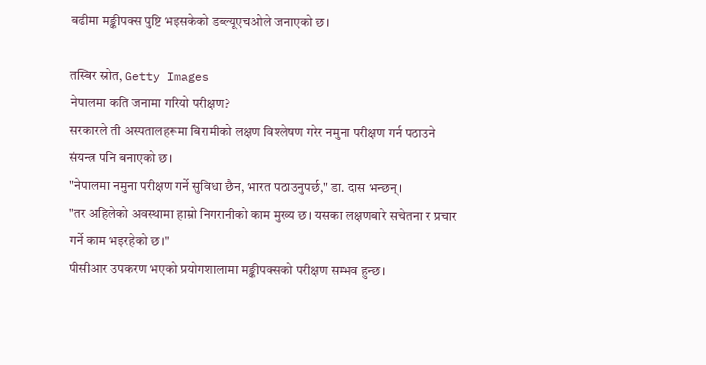बढीमा मङ्कीपक्स पुष्टि भइसकेको डब्ल्यूएचओले जनाएको छ।

तस्बिर स्रोत, Getty Images
नेपालमा कति जनामा गरियो परीक्षण?
सरकारले ती अस्पतालहरूमा बिरामीको लक्षण विश्लेषण गरेर नमुना परीक्षण गर्न पठाउने संयन्त्र पनि बनाएको छ।
"नेपालमा नमुना परीक्षण गर्ने सुविधा छैन, भारत पठाउनुपर्छ," डा. दास भन्छन्।
"तर अहिलेको अवस्थामा हाम्रो निगरानीको काम मुख्य छ। यसका लक्षणबारे सचेतना र प्रचार गर्ने काम भइरहेको छ।"
पीसीआर उपकरण भएको प्रयोगशालामा मङ्कीपक्सको परीक्षण सम्भव हुन्छ।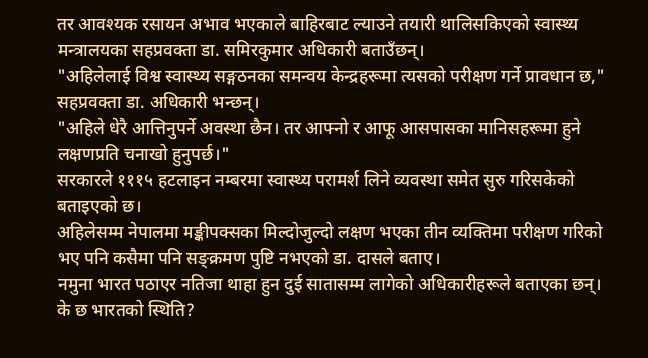तर आवश्यक रसायन अभाव भएकाले बाहिरबाट ल्याउने तयारी थालिसकिएको स्वास्थ्य मन्त्रालयका सहप्रवक्ता डा. समिरकुमार अधिकारी बताउँछन्।
"अहिलेलाई विश्व स्वास्थ्य सङ्गठनका समन्वय केन्द्रहरूमा त्यसको परीक्षण गर्ने प्रावधान छ," सहप्रवक्ता डा. अधिकारी भन्छन्।
"अहिले धेरै आत्तिनुपर्ने अवस्था छैन। तर आफ्नो र आफू आसपासका मानिसहरूमा हुने लक्षणप्रति चनाखो हुनुपर्छ।"
सरकारले १११५ हटलाइन नम्बरमा स्वास्थ्य परामर्श लिने व्यवस्था समेत सुरु गरिसकेको बताइएको छ।
अहिलेसम्म नेपालमा मङ्कीपक्सका मिल्दोजुल्दो लक्षण भएका तीन व्यक्तिमा परीक्षण गरिको भए पनि कसैमा पनि सङ्क्रमण पुष्टि नभएको डा. दासले बताए।
नमुना भारत पठाएर नतिजा थाहा हुन दुई सातासम्म लागेको अधिकारीहरूले बताएका छन्।
के छ भारतको स्थिति?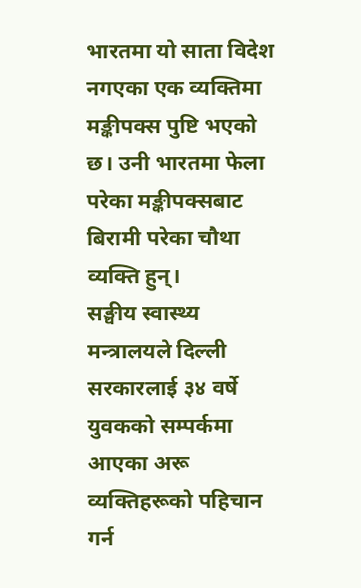भारतमा यो साता विदेश नगएका एक व्यक्तिमा मङ्कीपक्स पुष्टि भएको छ। उनी भारतमा फेला परेका मङ्कीपक्सबाट बिरामी परेका चौथा व्यक्ति हुन्।
सङ्घीय स्वास्थ्य मन्त्रालयले दिल्ली सरकारलाई ३४ वर्षे युवकको सम्पर्कमा आएका अरू व्यक्तिहरूको पहिचान गर्न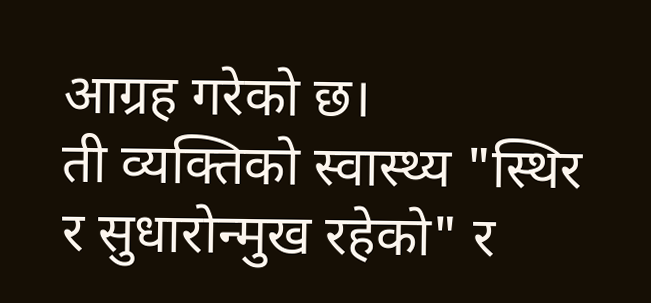आग्रह गरेको छ।
ती व्यक्तिको स्वास्थ्य "स्थिर र सुधारोन्मुख रहेको" र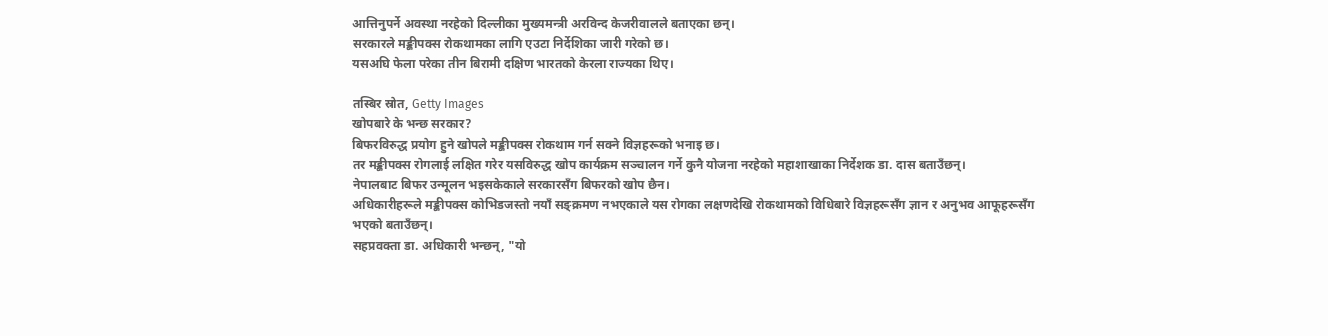आत्तिनुपर्ने अवस्था नरहेको दिल्लीका मुख्यमन्त्री अरविन्द केजरीवालले बताएका छन्।
सरकारले मङ्कीपक्स रोकथामका लागि एउटा निर्देशिका जारी गरेको छ।
यसअघि फेला परेका तीन बिरामी दक्षिण भारतको केरला राज्यका थिए।

तस्बिर स्रोत, Getty Images
खोपबारे के भन्छ सरकार?
बिफरविरुद्ध प्रयोग हुने खोपले मङ्कीपक्स रोकथाम गर्न सक्ने विज्ञहरूको भनाइ छ।
तर मङ्कीपक्स रोगलाई लक्षित गरेर यसविरुद्ध खोप कार्यक्रम सञ्चालन गर्ने कुनै योजना नरहेको महाशाखाका निर्देशक डा. दास बताउँछन्।
नेपालबाट बिफर उन्मूलन भइसकेकाले सरकारसँग बिफरको खोप छैन।
अधिकारीहरूले मङ्कीपक्स कोभिडजस्तो नयाँ सङ्क्रमण नभएकाले यस रोगका लक्षणदेखि रोकथामको विधिबारे विज्ञहरूसँग ज्ञान र अनुभव आफूहरूसँग भएको बताउँछन्।
सहप्रवक्ता डा. अधिकारी भन्छन्, "यो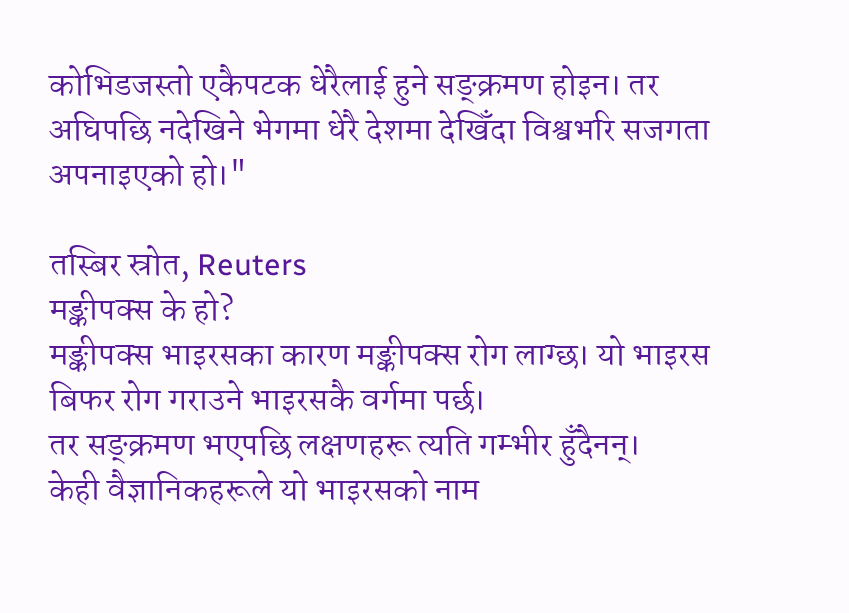कोभिडजस्तो एकैपटक धेरैलाई हुने सङ्क्रमण होइन। तर अघिपछि नदेखिने भेगमा धेरै देशमा देखिँदा विश्वभरि सजगता अपनाइएको हो।"

तस्बिर स्रोत, Reuters
मङ्कीपक्स के हो?
मङ्कीपक्स भाइरसका कारण मङ्कीपक्स रोग लाग्छ। यो भाइरस बिफर रोग गराउने भाइरसकै वर्गमा पर्छ।
तर सङ्क्रमण भएपछि लक्षणहरू त्यति गम्भीर हुँदैनन्।
केही वैज्ञानिकहरूले यो भाइरसको नाम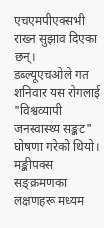एचएमपीएक्सभी राख्न सुझाव दिएका छन्।
डब्ल्यूएचओले गत शनिवार यस रोगलाई "विश्वव्यापी जनस्वास्थ्य सङ्कट" घोषणा गरेको थियो।
मङ्कीपक्स सङ्क्रमणका लक्षणहरू मध्यम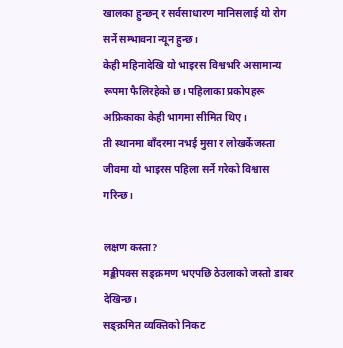खालका हुन्छन् र सर्वसाधारण मानिसलाई यो रोग सर्ने सम्भावना न्यून हुन्छ।
केही महिनादेखि यो भाइरस विश्वभरि असामान्य रूपमा फैलिरहेको छ। पहिलाका प्रकोपहरू अफ्रिकाका केही भागमा सीमित थिए।
ती स्थानमा बाँदरमा नभई मुसा र लोखर्केजस्ता जीवमा यो भाइरस पहिला सर्ने गरेको विश्वास गरिन्छ।

लक्षण कस्ता?
मङ्कीपक्स सङ्क्रमण भएपछि ठेउलाको जस्तो डाबर देखिन्छ।
सङ्क्रमित व्यक्तिको निकट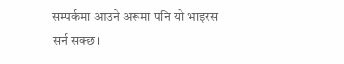सम्पर्कमा आउने अरूमा पनि यो भाइरस सर्न सक्छ।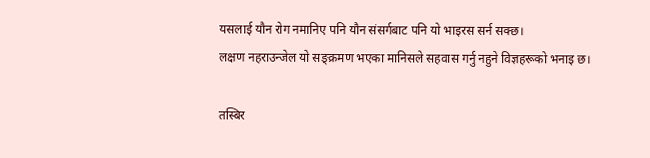यसलाई यौन रोग नमानिए पनि यौन संसर्गबाट पनि यो भाइरस सर्न सक्छ।
लक्षण नहराउन्जेल यो सङ्क्रमण भएका मानिसले सहवास गर्नु नहुने विज्ञहरूको भनाइ छ।

तस्बिर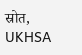स्रोत, UKHSA